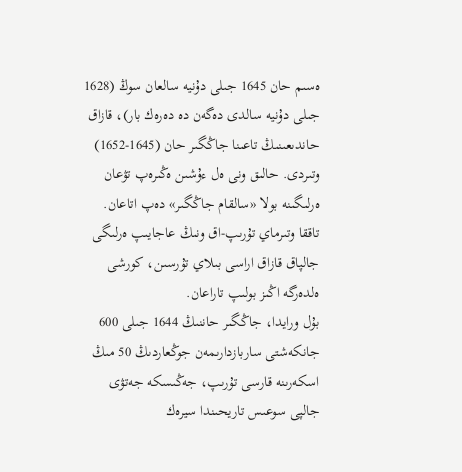ەسىم حان 1645 جىلى دۇنيە سالعان سوڭ (1628 جىلى دۇنيە سالدى دەگەن دە دەرەك بار)، قازاق حاندىعىنىڭ تاعىنا جاڭگىر حان (1645-1652) وتىردى. حالىق ونى ەل ءۇشىن ەڭىرەپ تۋعان ەرلىگىنە بولا «سالقام جاڭگىر» دەپ اتاعان. تاققا وتىرماي تۇرىپ-اق ونىڭ عاجايىپ ەرلىگى جالپاق قازاق اراسى بىلاي تۇرسىن، كورشى ەلدەرگە اڭىز بولىپ تاراعان.
بۇل ورايدا، جاڭگىر حاننىڭ 1644 جىلى 600 جانكەشتى ساربازدارىمەن جوڭعاردىڭ 50 مىڭ اسكەرىنە قارسى تۇرىپ، جەڭىسكە جەتۋى جالپى سوعىس تاريحىندا سيرەك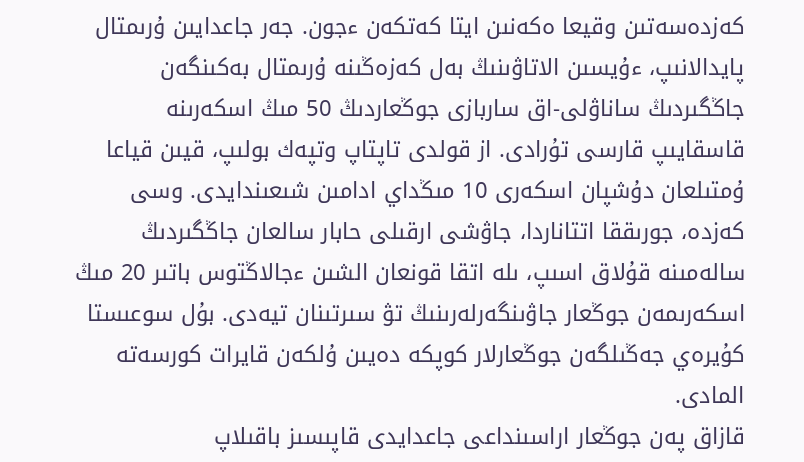كەزدەسەتىن وقيعا ەكەنىن ايتا كەتكەن ءجون. جەر جاعدايىن ۇرىمتال پايدالانىپ، ءۇيسىن الاتاۋىنىڭ بەل كەزەڭىنە ۇرىمتال بەكىنگەن جاڭگىردىڭ ساناۋلى-اق ساربازى جوڭعاردىڭ 50 مىڭ اسكەرىنە قاسقايىپ قارسى تۇرادى. از قولدى تاپتاپ وتپەك بولىپ، قيىن قياعا ۇمتىلعان دۇشپان اسكەرى 10 مىڭداي ادامىن شىعىندايدى. وسى كەزدە، جورىققا اتتاناردا، جاۋشى ارقىلى حابار سالعان جاڭگىردىڭ سالەمىنە قۇلاق اسىپ، ىلە اتقا قونعان الشىن ءجالاڭتوس باتىر 20 مىڭ اسكەرىمەن جوڭعار جاۋىنگەرلەرىنىڭ تۋ سىرتىنان تيەدى. بۇل سوعىستا كۇيرەي جەڭىلگەن جوڭعارلار كوپكە دەيىن ۇلكەن قايرات كورسەتە المادى.
قازاق پەن جوڭعار اراسىنداعى جاعدايدى قاپىسىز باقىلاپ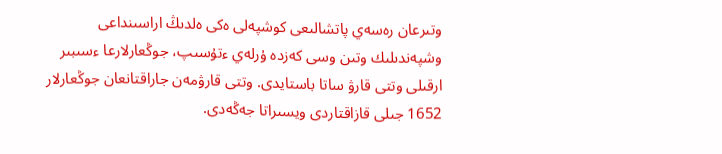وتىرعان رەسەي پاتشالىعى كوشپەلى ەكى ەلدىڭ اراسىنداعى وشپەندىلىك وتىن وسى كەزدە ۇرلەي ءتۇسىپ، جوڭعارلارعا ءسىبىر ارقىلى وتتى قارۋ ساتا باستايدى. وتتى قارۋمەن جاراقتانعان جوڭعارلار 1652 جىلى قازاقتاردى ويسىراتا جەڭەدى.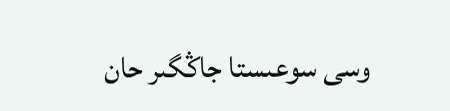وسى سوعىستا جاڭگىر حان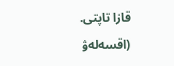قازا تاپتى.
(اقسەلەۋ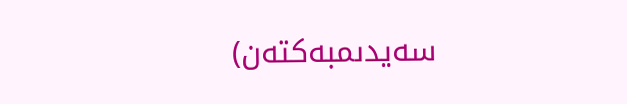سەيدىمبەكتەن)